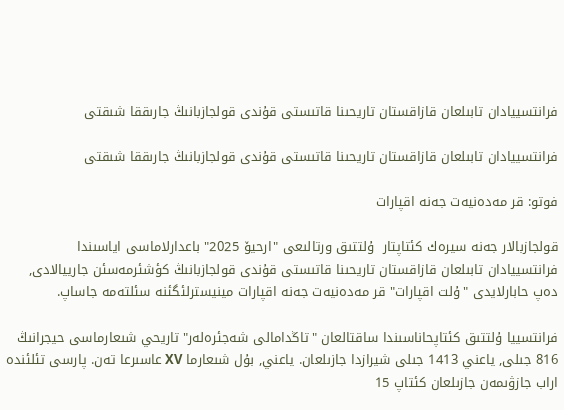فرانتسييادان تابىلعان قازاقستان تاريحىنا قاتىستى قۇندى قولجازبانىڭ جارىققا شىقتى

فرانتسييادان تابىلعان قازاقستان تاريحىنا قاتىستى قۇندى قولجازبانىڭ جارىققا شىقتى

فوتو: قر مەدەنيەت جەنە اقپارات

قولجازبالار جەنە سيرەك كئتاپتار  ۇلتتىق ورتالىعى "ارحيۆ 2025" باعدارلاماسى اياسىندا فرانتسييادان تابىلعان قازاقستان تاريحىنا قاتىستى قۇندى قولجازبانىڭ كؤشئرمەسئن جارييالادى, دەپ حابارلايدى "ۇلت اقپارات" قر مەدەنيەت جەنە اقپارات مينيسترلئگئنە سئلتەمە جاساپ.

فرانتسييا ۇلتتىق كئتاپحاناسىندا ساقتالعان "تاڭدامالى شەجئرەلەر" تاريحي شىعارماسى حيجرانىڭ 816 جىلى, ياعني 1413 جىلى شيرازدا جازىلعان. ياعني, بۇل شىعارما XV عاسىرعا تەن. پارسى تئلئندە اراب جازۋىمەن جازىلعان كئتاپ 15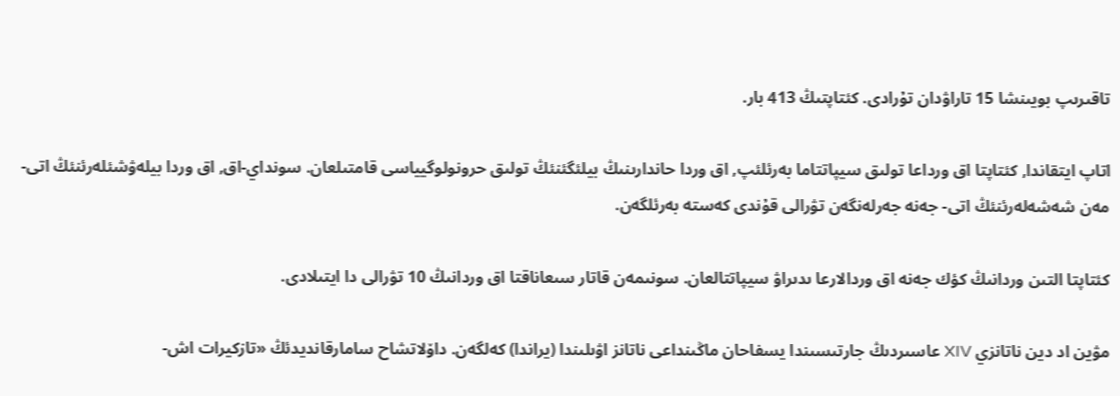تاقىرىپ بويىنشا 15 تاراۋدان تۇرادى. كئتاپتىڭ 413 بار.

اتاپ ايتقاندا, كئتاپتا اق ورداعا تولىق سيپاتتاما بەرئلئپ, اق وردا حاندارىنىڭ بيلئگئنئڭ تولىق حرونولوگيياسى قامتىلعان. سونداي-اق, اق وردا بيلەۋشئلەرئنئڭ اتى- مەن شەشەلەرئنئڭ اتى- جەنە جەرلەنگەن تۋرالى قۇندى كەستە بەرئلگەن.

كئتاپتا التىن وردانىڭ كؤك جەنە اق وردالارعا ىدىراۋ سيپاتتالعان. سونىمەن قاتار سىعاناقتا اق وردانىڭ 10 تۋرالى دا ايتىلادى.

مۋين اد دين ناتانزي XIV عاسىردىڭ جارتىسىندا يسفاحان ماڭىنداعى ناتانز اۋىلىندا (يراندا) كەلگەن. داۆلاتشاح سامارقانديدئڭ «تازكيرات اش-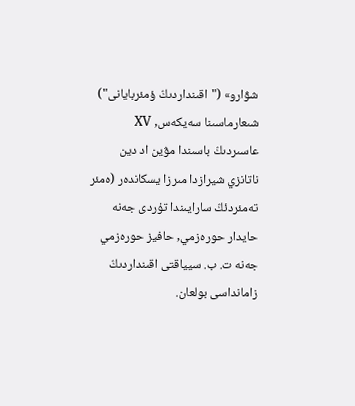شۋارو» ("اقىنداردىڭ ؤمئربايانى") شىعارماسىنا سەيكەس, XV عاسىردىڭ باسىندا مۋين اد دين ناتانزي شيرازدا مىرزا يسكاندەر (ەمئر تەمئردئڭ سارايىندا تۇردى جەنە حايدار حورەزمي, حافيز حورەزمي جەنە ت. ب. سيياقتى اقىنداردىڭ زامانداسى بولعان.